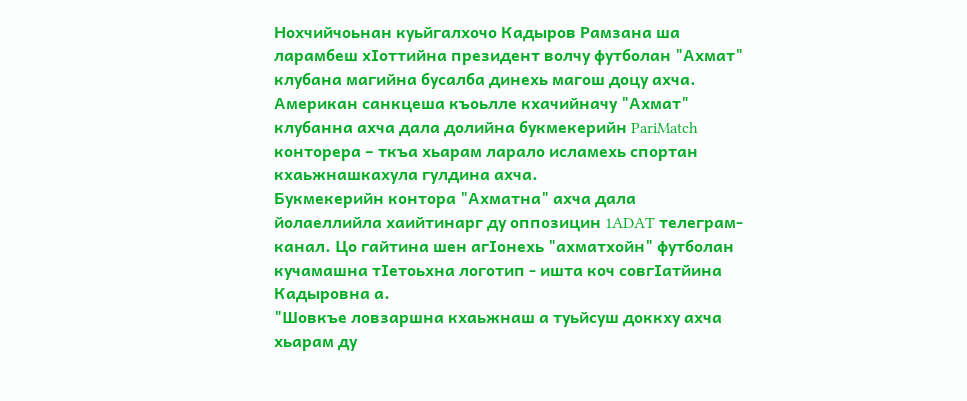Нохчийчоьнан куьйгалхочо Кадыров Рамзана ша ларамбеш хIоттийна президент волчу футболан "Ахмат" клубана магийна бусалба динехь магош доцу ахча. Американ санкцеша къоьлле кхачийначу "Ахмат" клубанна ахча дала долийна букмекерийн PariMatch конторера – ткъа хьарам ларало исламехь спортан кхаьжнашкахула гулдина ахча.
Букмекерийн контора "Ахматна" ахча дала йолаеллийла хаийтинарг ду оппозицин 1ADAT телеграм-канал. Цо гайтина шен агIонехь "ахматхойн" футболан кучамашна тIетоьхна логотип - ишта коч совгIатйина Кадыровна а.
"Шовкъе ловзаршна кхаьжнаш а туьйсуш доккху ахча хьарам ду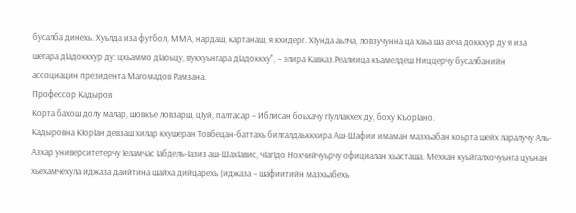бусалба динехь. Хуьлда иза футбол, ММА, нардаш, картанаш, я кхидерг. ХIунда аьлча, ловзучунна ца хаьа ша ахча доккхур ду я иза шегара дIадоккхур ду: цхьаммо дIаоьцу, вукхуьнгара дIадоккху", – элира Кавказ.Реалиица къамелдеш Ниццерчу бусалбанийн ассоциацин президента Магомадов Рамзана.
Профессор Кадыров
Корта бахош долу малар, шовкъе ловзарш, цIуй, палтасар – Иблисан боьхачу гIуллакхех ду, боху КъорIано.
Кадыровна КIорIан девзаш хилар кхушеран Товбецан-баттахь билгалдаьккхира Аш-Шафии имаман мазхьабан коьрта шейх ларалучу Аль-Азхар университетерчу Iеламчас Iабдель-Iазиз аш-ШахIавис, чIагIдо Нохчийчуьрчу официалан хьасташа. Мехкан куьйгалхочуьнга цуьнан хьехамчехула иджаза даийтина шайха дийцарехь (иджаза – шафиитийн мазхьабехь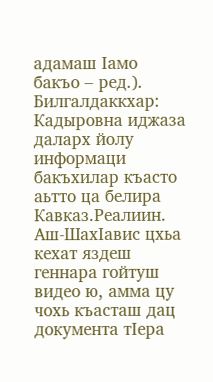адамаш Iамо бакъо – ред.).
Билгалдаккхар: Кадыровна иджаза даларх йолу информаци бакъхилар къасто аьтто ца белира Кавказ.Реалиин. Аш-ШахIавис цхьа кехат яздеш геннара гойтуш видео ю, амма цу чохь къасташ дац документа тIера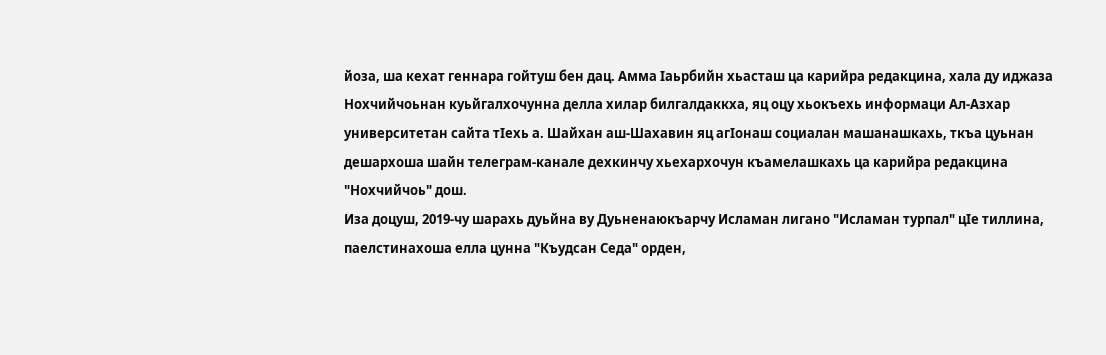йоза, ша кехат геннара гойтуш бен дац. Амма Iаьрбийн хьасташ ца карийра редакцина, хала ду иджаза Нохчийчоьнан куьйгалхочунна делла хилар билгалдаккха, яц оцу хьокъехь информаци Ал-Азхар университетан сайта тIехь а. Шайхан аш-Шахавин яц агIонаш социалан машанашкахь, ткъа цуьнан дешархоша шайн телеграм-канале дехкинчу хьехархочун къамелашкахь ца карийра редакцина "Нохчийчоь" дош.
Иза доцуш, 2019-чу шарахь дуьйна ву Дуьненаюкъарчу Исламан лигано "Исламан турпал" цIе тиллина, паелстинахоша елла цунна "Къудсан Седа" орден,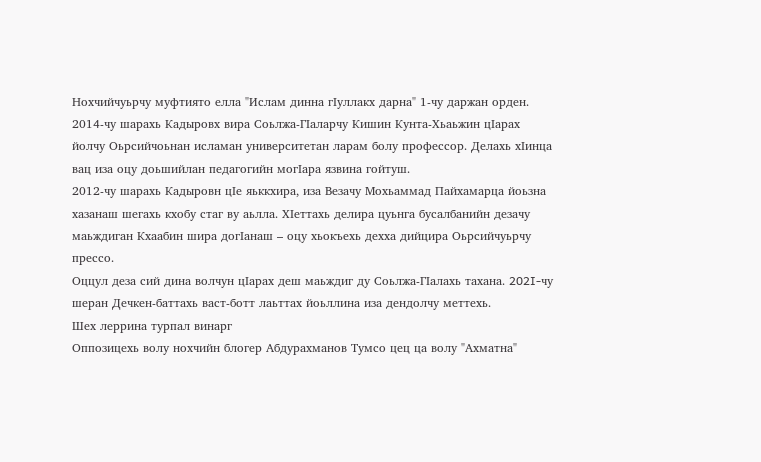Нохчийчуьрчу муфтиято елла "Ислам динна гIуллакх дарна" 1-чу даржан орден.
2014-чу шарахь Кадыровх вира Соьлжа-ГIаларчу Кишин Кунта-Хьаьжин цIарах йолчу Оьрсийчоьнан исламан университетан ларам болу профессор. Делахь хIинца вац иза оцу доьшийлан педагогийн могIара язвина гойтуш.
2012-чу шарахь Кадыровн цIе яьккхира, иза Везачу Мохьаммад Пайхамарца йоьзна хазанаш шегахь кхобу стаг ву аьлла. ХIеттахь делира цуьнга бусалбанийн дезачу маьждиган Кхаабин шира догIанаш – оцу хьокъехь дехха дийцира Оьрсийчуьрчу прессо.
Оццул деза сий дина волчун цIарах деш маьждиг ду Соьлжа-ГIалахь тахана. 202I-чу шеран Дечкен-баттахь васт-ботт лаьттах йоьллина иза дендолчу меттехь.
Шех леррина турпал винарг
Оппозицехь волу нохчийн блогер Абдурахманов Тумсо цец ца волу "Ахматна"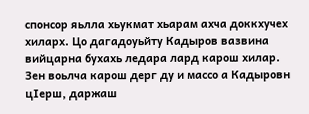спонсор яьлла хьукмат хьарам ахча доккхучех хиларх. Цо дагадоуьйту Кадыров вазвина вийцарна бухахь ледара лард карош хилар.
Зен воьлча карош дерг ду и массо а Кадыровн цIерш, даржаш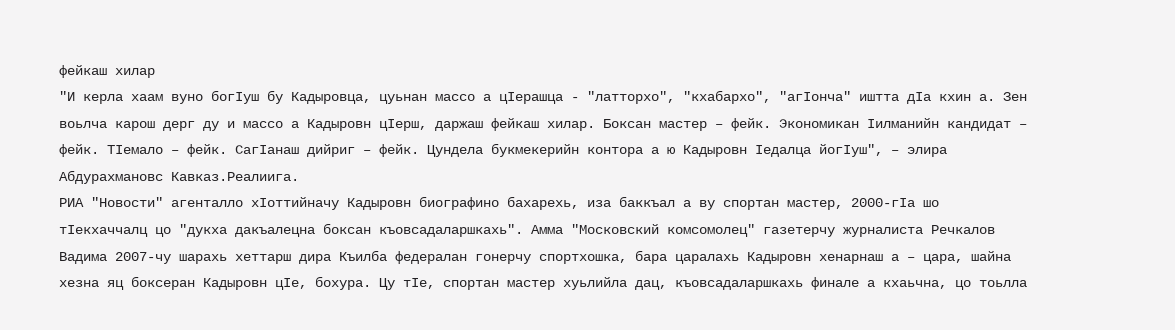фейкаш хилар
"И керла хаам вуно богIуш бу Кадыровца, цуьнан массо а цIерашца - "латторхо", "кхабархо", "агIонча" иштта дIа кхин а. Зен воьлча карош дерг ду и массо а Кадыровн цIерш, даржаш фейкаш хилар. Боксан мастер – фейк. Экономикан Iилманийн кандидат – фейк. ТIемало – фейк. СагIанаш дийриг – фейк. Цундела букмекерийн контора а ю Кадыровн Iедалца йогIуш", – элира Абдурахмановс Кавказ.Реалиига.
РИА "Новости" агенталло хIоттийначу Кадыровн биографино бахарехь, иза баккъал а ву спортан мастер, 2000-гIа шо тIекхаччалц цо "дукха дакъалецна боксан къовсадаларшкахь". Амма "Московский комсомолец" газетерчу журналиста Речкалов Вадима 2007-чу шарахь хеттарш дира Къилба федералан гонерчу спортхошка, бара царалахь Кадыровн хенарнаш а – цара, шайна хезна яц боксеран Кадыровн цIе, бохура. Цу тIе, спортан мастер хуьлийла дац, къовсадаларшкахь финале а кхаьчна, цо тоьлла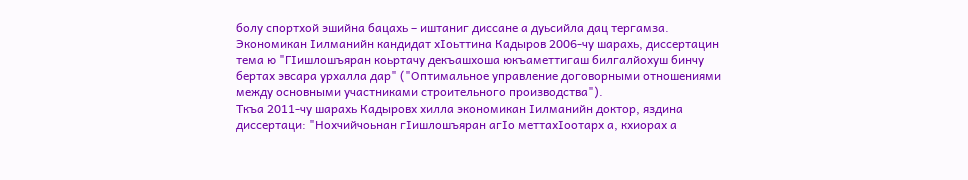болу спортхой эшийна бацахь – иштаниг диссане а дуьсийла дац тергамза.
Экономикан Iилманийн кандидат хIоьттина Кадыров 2006-чу шарахь, диссертацин тема ю "ГIишлошъяран коьртачу декъашхоша юкъаметтигаш билгалйохуш бинчу бертах эвсара урхалла дар" ("Оптимальное управление договорными отношениями между основными участниками строительного производства").
Ткъа 2011-чу шарахь Кадыровх хилла экономикан Iилманийн доктор, яздина диссертаци: "Нохчийчоьнан гIишлошъяран агIо меттахIоотарх а, кхиорах а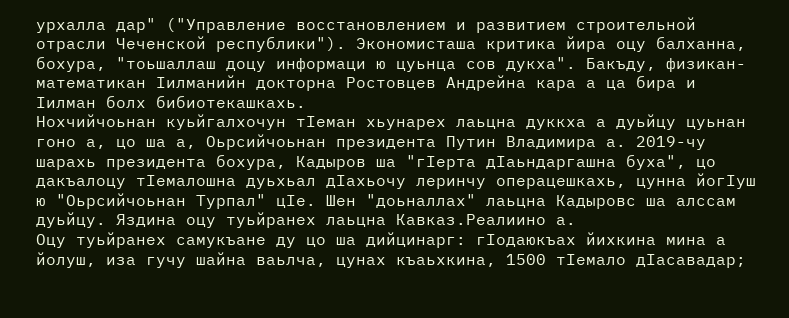урхалла дар" ("Управление восстановлением и развитием строительной отрасли Чеченской республики"). Экономисташа критика йира оцу балханна, бохура, "тоьшаллаш доцу информаци ю цуьнца сов дукха". Бакъду, физикан-математикан Iилманийн докторна Ростовцев Андрейна кара а ца бира и Iилман болх бибиотекашкахь.
Нохчийчоьнан куьйгалхочун тIеман хьунарех лаьцна дуккха а дуьйцу цуьнан гоно а, цо ша а, Оьрсийчоьнан президента Путин Владимира а. 2019-чу шарахь президента бохура, Кадыров ша "гIерта дIаьндаргашна буха", цо дакъалоцу тIемалошна дуьхьал дIахьочу леринчу операцешкахь, цунна йогIуш ю "Оьрсийчоьнан Турпал" цIе. Шен "доьналлах" лаьцна Кадыровс ша алссам дуьйцу. Яздина оцу туьйранех лаьцна Кавказ.Реалиино а.
Оцу туьйранех самукъане ду цо ша дийцинарг: гIодаюкъах йихкина мина а йолуш, иза гучу шайна ваьлча, цунах къаьхкина, 1500 тIемало дIасавадар;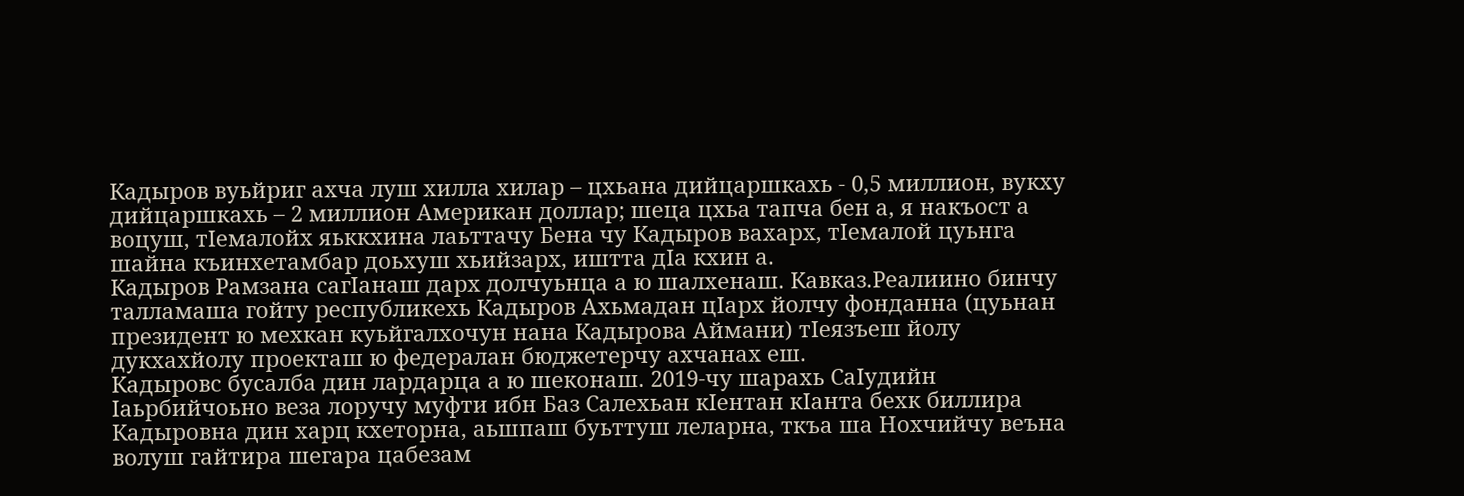Кадыров вуьйриг ахча луш хилла хилар – цхьана дийцаршкахь - 0,5 миллион, вукху дийцаршкахь – 2 миллион Американ доллар; шеца цхьа тапча бен а, я накъост а воцуш, тIемалойх яьккхина лаьттачу Бена чу Кадыров вахарх, тIемалой цуьнга шайна къинхетамбар доьхуш хьийзарх, иштта дIа кхин а.
Кадыров Рамзана сагIанаш дарх долчуьнца а ю шалхенаш. Кавказ.Реалиино бинчу талламаша гойту республикехь Кадыров Ахьмадан цIарх йолчу фонданна (цуьнан президент ю мехкан куьйгалхочун нана Кадырова Аймани) тIеязъеш йолу дукхахйолу проекташ ю федералан бюджетерчу ахчанах еш.
Кадыровс бусалба дин лардарца а ю шеконаш. 2019-чу шарахь СаIудийн Iаьрбийчоьно веза лоручу муфти ибн Баз Салехьан кIентан кIанта бехк биллира Кадыровна дин харц кхеторна, аьшпаш буьттуш леларна, ткъа ша Нохчийчу веъна волуш гайтира шегара цабезам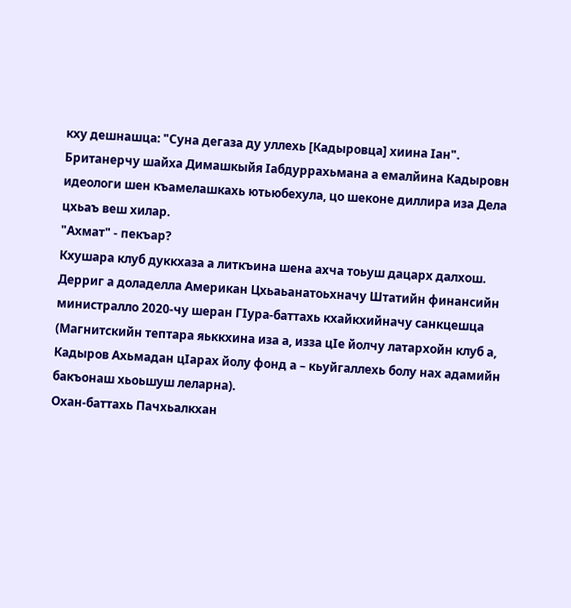кху дешнашца: "Суна дегаза ду уллехь [Кадыровца] хиина Iан". Британерчу шайха Димашкыйя Iабдуррахьмана а емалйина Кадыровн идеологи шен къамелашкахь ютьюбехула, цо шеконе диллира иза Дела цхьаъ веш хилар.
"Ахмат" - пекъар?
Кхушара клуб дуккхаза а литкъина шена ахча тоьуш дацарх далхош. Дерриг а доладелла Американ Цхьаьанатоьхначу Штатийн финансийн министралло 2020-чу шеран ГIура-баттахь кхайкхийначу санкцешца (Магнитскийн тептара яьккхина иза а, изза цIе йолчу латархойн клуб а, Кадыров Ахьмадан цIарах йолу фонд а – кьуйгаллехь болу нах адамийн бакъонаш хьоьшуш леларна).
Охан-баттахь Пачхьалкхан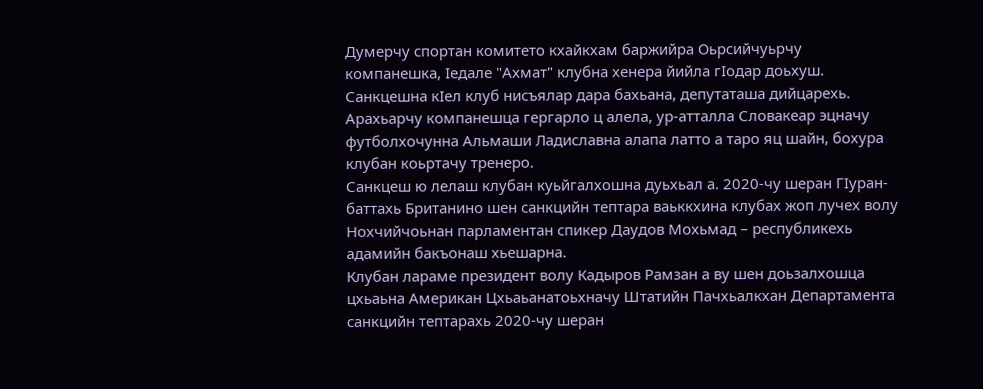Думерчу спортан комитето кхайкхам баржийра Оьрсийчуьрчу компанешка, Iедале "Ахмат" клубна хенера йийла гIодар доьхуш. Санкцешна кIел клуб нисъялар дара бахьана, депутаташа дийцарехь.
Арахьарчу компанешца гергарло ц алела, ур-атталла Словакеар эцначу футболхочунна Альмаши Ладиславна алапа латто а таро яц шайн, бохура клубан коьртачу тренеро.
Санкцеш ю лелаш клубан куьйгалхошна дуьхьал а. 2020-чу шеран ГIуран-баттахь Британино шен санкцийн тептара ваьккхина клубах жоп лучех волу Нохчийчоьнан парламентан спикер Даудов Мохьмад – республикехь адамийн бакъонаш хьешарна.
Клубан лараме президент волу Кадыров Рамзан а ву шен доьзалхошца цхьаьна Американ Цхьаьанатоьхначу Штатийн Пачхьалкхан Департамента санкцийн тептарахь 2020-чу шеран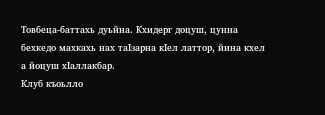Товбеца-баттахь дуьйна. Кхидерг доцуш, цунна бехкедо махкахь нах таIзарна кIел латтор, йина кхел а йоцуш хIаллакбар.
Клуб къоьлло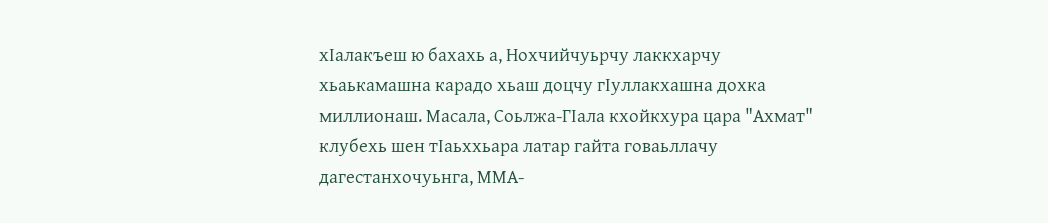хIалакъеш ю бахахь а, Нохчийчуьрчу лаккхарчу хьаькамашна карадо хьаш доцчу гIуллакхашна дохка миллионаш. Масала, Соьлжа-ГIала кхойкхура цара "Ахмат" клубехь шен тIаьххьара латар гайта говаьллачу дагестанхочуьнга, ММА-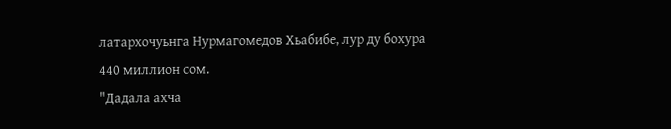латархочуьнга Нурмагомедов Хьабибе, лур ду бохура 440 миллион сом.
"Дадала ахча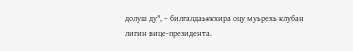долуш ду", – билгалдаьккхира оцу муьрехь клубан лигин вице-президента.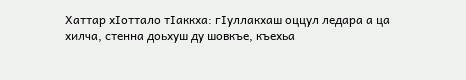Хаттар хIоттало тIаккха: гIуллакхаш оццул ледара а ца хилча, стенна доьхуш ду шовкъе, къехьа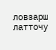ловзарш латточу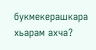букмекерашкара хьарам ахча?